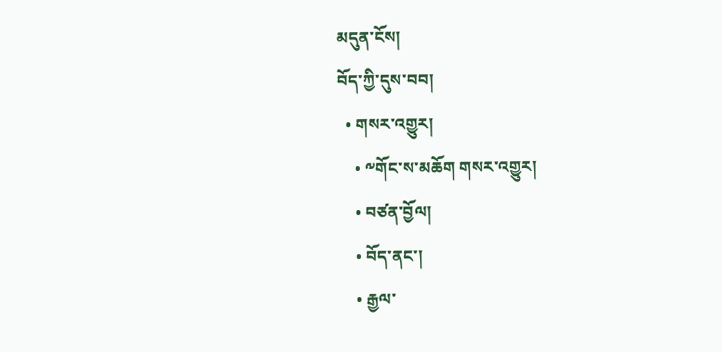མདུན་ངོས།
བོད་ཀྱི་དུས་བབ།
  • གསར་འགྱུར།
    • ༸གོང་ས་མཆོག གསར་འགྱུར།
    • བཙན་བྱོལ།
    • བོད་ནང་།
    • རྒྱལ་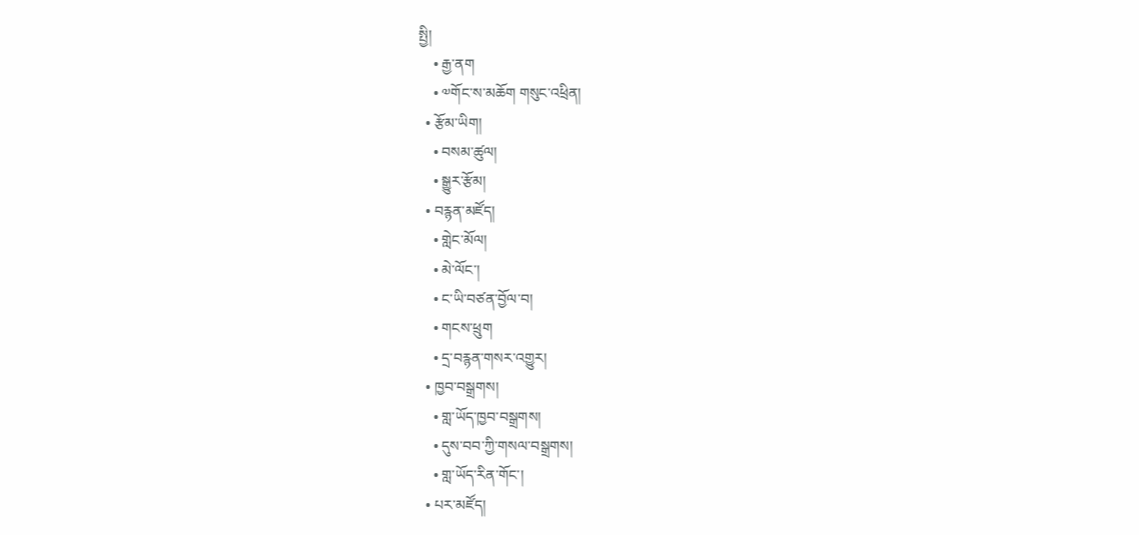སྤྱི།
    • རྒྱ་ནག
    • ༧གོང་ས་མཆོག གསུང་འཕྲིན།
  • རྩོམ་ཡིག།
    • བསམ་ཚུལ།
    • སྒྱུར་རྩོམ།
  • བརྙན་མཛོད།
    • གླེང་མོལ།
    • མེ་ལོང་།
    • ང་ཡི་བཙན་བྱོལ་བ།
    • གངས་ཕྲུག
    • དྲ་བརྙན་གསར་འགྱུར།
  • ཁྱབ་བསྒྲགས།
    • གླ་ཡོད་ཁྱབ་བསྒྲགས།
    • དུས་བབ་ཀྱི་གསལ་བསྒྲགས།
    • གླ་ཡོད་རིན་གོང་།
  • པར་མཛོད།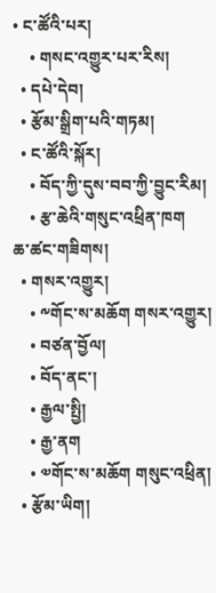• ང་ཚོའི་པར།
    • གསང་འགྱུར་པར་རིས།
  • དཔེ་དེབ།
  • རྩོམ་སྒྲིག་པའི་གཏམ།
  • ང་ཚོའི་སྐོར།
    • བོད་ཀྱི་དུས་བབ་ཀྱི་བྱུང་རིམ།
    • རྩ་ཆེའི་གསུང་འཕྲིན་ཁག
ཆ་ཚང་གཟིགས།
  • གསར་འགྱུར།
    • ༸གོང་ས་མཆོག གསར་འགྱུར།
    • བཙན་བྱོལ།
    • བོད་ནང་།
    • རྒྱལ་སྤྱི།
    • རྒྱ་ནག
    • ༧གོང་ས་མཆོག གསུང་འཕྲིན།
  • རྩོམ་ཡིག།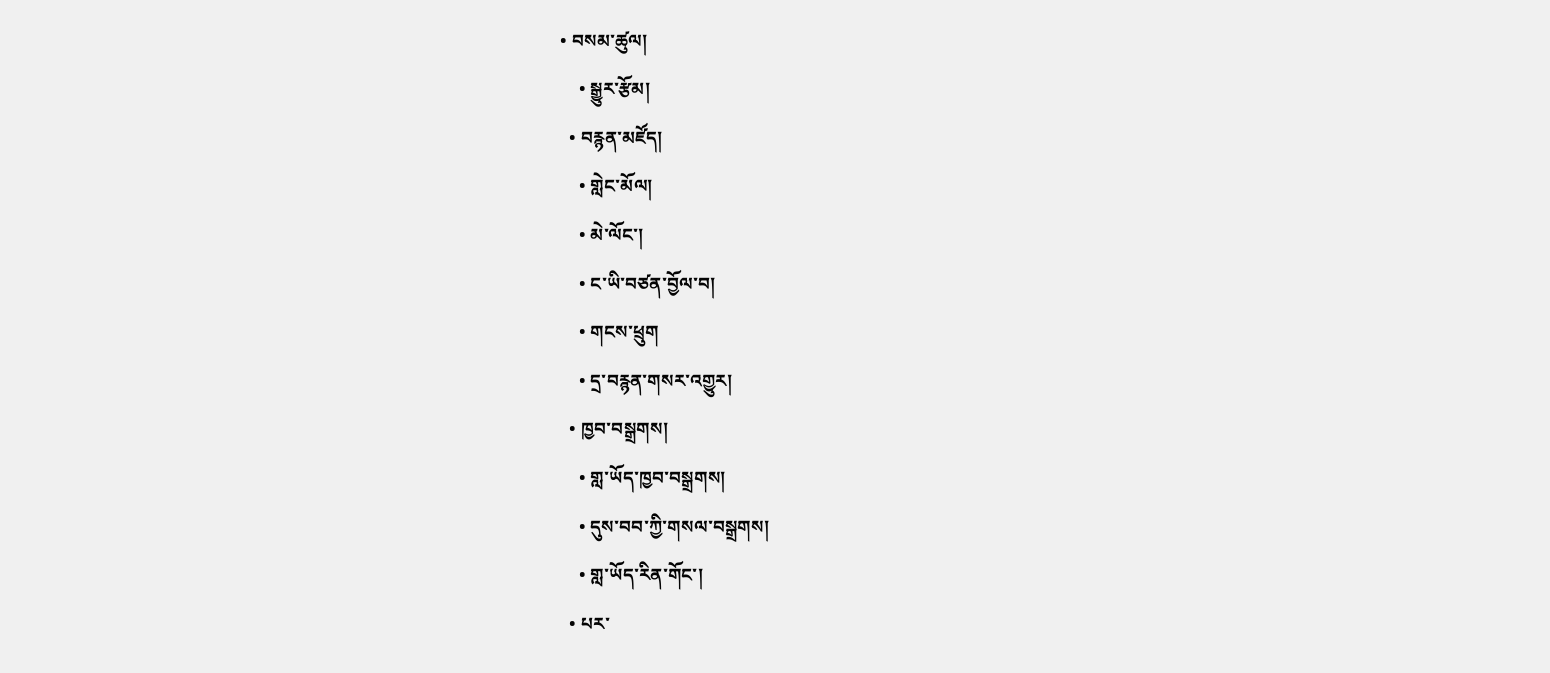• བསམ་ཚུལ།
    • སྒྱུར་རྩོམ།
  • བརྙན་མཛོད།
    • གླེང་མོལ།
    • མེ་ལོང་།
    • ང་ཡི་བཙན་བྱོལ་བ།
    • གངས་ཕྲུག
    • དྲ་བརྙན་གསར་འགྱུར།
  • ཁྱབ་བསྒྲགས།
    • གླ་ཡོད་ཁྱབ་བསྒྲགས།
    • དུས་བབ་ཀྱི་གསལ་བསྒྲགས།
    • གླ་ཡོད་རིན་གོང་།
  • པར་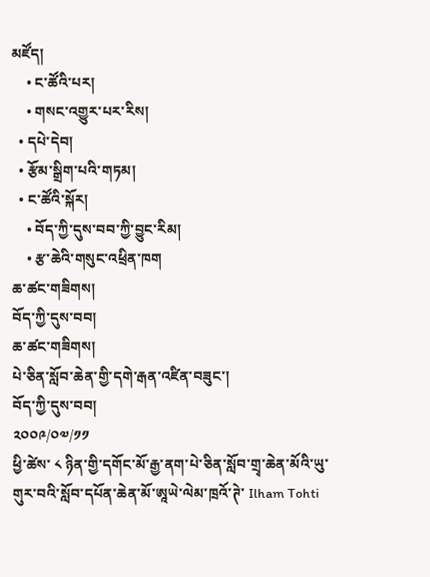མཛོད།
    • ང་ཚོའི་པར།
    • གསང་འགྱུར་པར་རིས།
  • དཔེ་དེབ།
  • རྩོམ་སྒྲིག་པའི་གཏམ།
  • ང་ཚོའི་སྐོར།
    • བོད་ཀྱི་དུས་བབ་ཀྱི་བྱུང་རིམ།
    • རྩ་ཆེའི་གསུང་འཕྲིན་ཁག
ཆ་ཚང་གཟིགས།
བོད་ཀྱི་དུས་བབ།
ཆ་ཚང་གཟིགས།
པེ་ཅིན་སློབ་ཆེན་གྱི་དགེ་རྒན་འཛིན་བཟུང་།
བོད་ཀྱི་དུས་བབ།
༢༠༠༩/༠༧/༡༡
ཕྱི་ཚེས་ ༨ ཉིན་གྱི་དགོང་མོ་རྒྱ་ནག་པེ་ཅིན་སློབ་གྲྭ་ཆེན་མོའི་ཡུ་གུར་བའི་སློབ་དཔོན་ཆེན་མོ་ཨཱཡེ་ལེམ་ཁྲའོ་ཊེ་ Ilham Tohti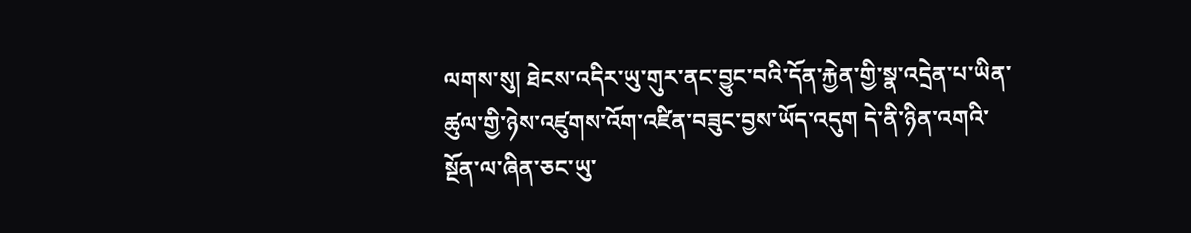ལགས་སུ། ཐེངས་འདིར་ཡུ་གུར་ནང་བྱུང་བའི་དོན་རྐྱེན་གྱི་སྣ་འདྲེན་པ་ཡིན་ཚུལ་གྱི་ཉེས་འཛུགས་འོག་འཛིན་བཟུང་བྱས་ཡོད་འདུག དེ་ནི་ཉིན་འགའི་སྔོན་ལ་ཞིན་ཅང་ཡུ་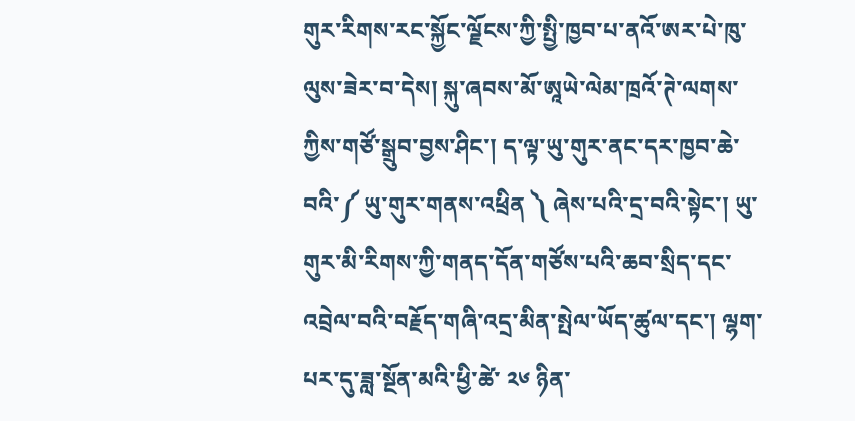གུར་རིགས་རང་སྐྱོང་ལྗོངས་ཀྱི་སྤྱི་ཁྱབ་པ་ནའོ་ཨར་པེ་ཁུ་ལུས་ཟེར་བ་དེས། སྐུ་ཞབས་མོ་ཨཱཡེ་ལེམ་ཁྲའོ་ཊེ་ལགས་ཀྱིས་གཙོ་སྒྲུབ་བྱས་ཤིང་། ད་ལྟ་ཡུ་གུར་ནང་དར་ཁྱབ་ཆེ་བའི་༼ ཡུ་གུར་གནས་འཕྲིན ༽ ཞེས་པའི་དྲ་བའི་སྟེང་། ཡུ་གུར་མི་རིགས་ཀྱི་གནད་དོན་གཙོས་པའི་ཆབ་སྲིད་དང་འབྲེལ་བའི་བརྗོད་གཞི་འདྲ་མིན་སྤེལ་ཡོད་ཚུལ་དང་། ལྷག་པར་དུ་ཟླ་སྔོན་མའི་ཕྱི་ཚེ་ ༢༦ ཉིན་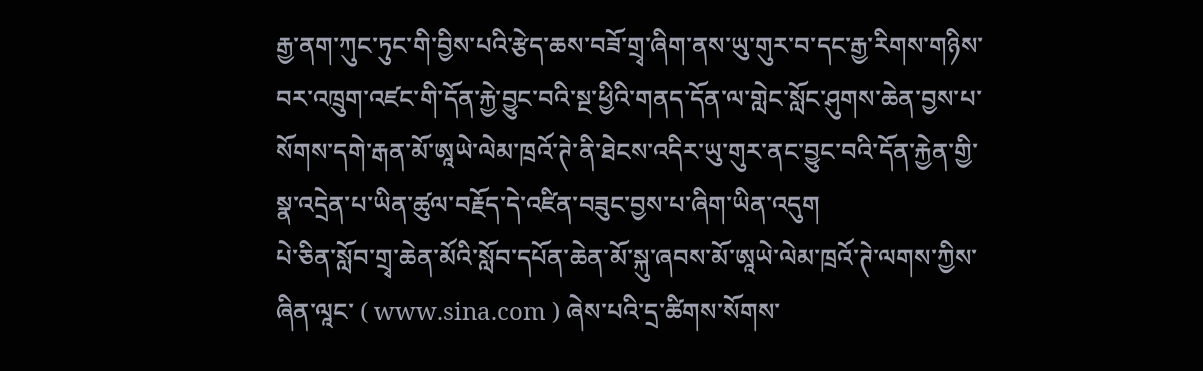རྒྱ་ནག་ཀུང་ཏུང་གི་བྱིས་པའི་རྩེད་ཆས་བཟོ་གྲྭ་ཞིག་ནས་ཡུ་གུར་བ་དང་རྒྱ་རིགས་གཉིས་བར་འཁྲུག་འཛང་གི་དོན་རྐྱེ་བྱུང་བའི་སྔ་ཕྱིའི་གནད་དོན་ལ་གླེང་སློང་ཤུགས་ཆེན་བྱས་པ་སོགས་དགེ་རྒན་མོ་ཨཱཡེ་ལེམ་ཁྲའོ་ཊེ་ནི་ཐེངས་འདིར་ཡུ་གུར་ནང་བྱུང་བའི་དོན་རྐྱེན་གྱི་སྣ་འདྲེན་པ་ཡིན་ཚུལ་བརྗོད་དེ་འཛིན་བཟུང་བྱས་པ་ཞིག་ཡིན་འདུག
པེ་ཅིན་སློབ་གྲྭ་ཆེན་མོའི་སློབ་དཔོན་ཆེན་མོ་སྐུ་ཞབས་མོ་ཨཱཡེ་ལེམ་ཁྲའོ་ཊེ་ལགས་ཀྱིས་ཞིན་ལཱང་ ( www.sina.com ) ཞེས་པའི་དྲ་ཚིགས་སོགས་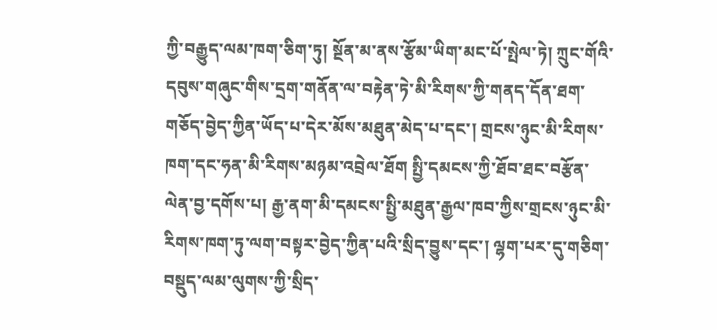ཀྱི་བརྒྱུད་ལམ་ཁག་ཅིག་ཏུ། སྔོན་མ་ནས་རྩོམ་ཡིག་མང་པོ་སྤེལ་ཏེ། ཀྲུང་གོའི་དབུས་གཞུང་གིས་དྲག་གནོན་ལ་བརྟེན་ཏེ་མི་རིགས་ཀྱི་གནད་དོན་ཐག་གཅོད་བྱེད་ཀྱིན་ཡོད་པ་དེར་མོས་མཐུན་མེད་པ་དང་། གྲངས་ཉུང་མི་རིགས་ཁག་དང་ཧན་མི་རིགས་མཉམ་འབྲེལ་ཐོག སྤྱི་དམངས་ཀྱི་ཐོབ་ཐང་བརྩོན་ལེན་བྱ་དགོས་པ། རྒྱ་ནག་མི་དམངས་སྤྱི་མཐུན་རྒྱལ་ཁབ་ཀྱིས་གྲངས་ཉུང་མི་རིགས་ཁག་ཏུ་ལག་བསྟར་བྱེད་ཀྱིན་པའི་སྲིད་བྱུས་དང་། ལྷག་པར་དུ་གཅིག་བསྡུད་ལམ་ལུགས་ཀྱི་སྲིད་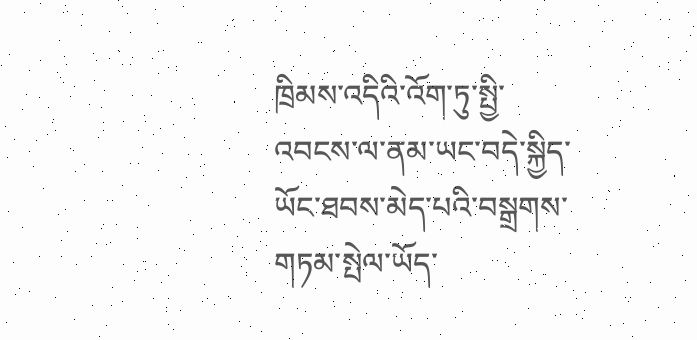ཁྲིམས་འདིའི་འོག་ཏུ་སྤྱི་འབངས་ལ་ནམ་ཡང་བདེ་སྐྱིད་ཡོང་ཐབས་མེད་པའི་བསྒྲགས་གཏམ་སྤེལ་ཡོད་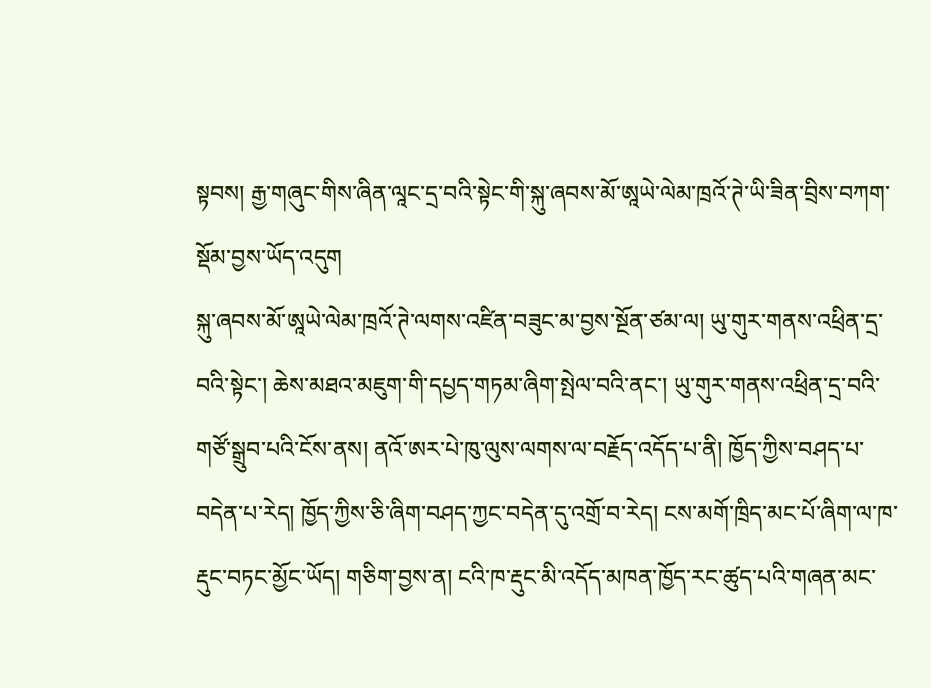སྟབས། རྒྱ་གཞུང་གིས་ཞིན་ལཱང་དྲ་བའི་སྟེང་གི་སྐུ་ཞབས་མོ་ཨཱཡེ་ལེམ་ཁྲའོ་ཊེ་ཡི་ཟིན་བྲིས་བཀག་སྡོམ་བྱས་ཡོད་འདུག
སྐུ་ཞབས་མོ་ཨཱཡེ་ལེམ་ཁྲའོ་ཊེ་ལགས་འཛིན་བཟུང་མ་བྱས་སྔོན་ཙམ་ལ། ཡུ་གུར་གནས་འཕྲིན་དྲ་བའི་སྟེང་། ཆེས་མཐའ་མཇུག་གི་དཔྱད་གཏམ་ཞིག་སྤེལ་བའི་ནང་། ཡུ་གུར་གནས་འཕྲིན་དྲ་བའི་གཙོ་སྒྲུབ་པའི་ངོས་ནས། ནའོ་ཨར་པེ་ཁུ་ལུས་ལགས་ལ་བརྗོད་འདོད་པ་ནི། ཁྱོད་ཀྱིས་བཤད་པ་བདེན་པ་རེད། ཁྱོད་ཀྱིས་ཅི་ཞིག་བཤད་ཀྱང་བདེན་དུ་འགྲོ་བ་རེད། ངས་མགོ་ཁྲིད་མང་པོ་ཞིག་ལ་ཁ་རྡུང་བཏང་མྱོང་ཡོད། གཅིག་བྱས་ན། ངའི་ཁ་རྡུང་མི་འདོད་མཁན་ཁྱོད་རང་ཚུད་པའི་གཞན་མང་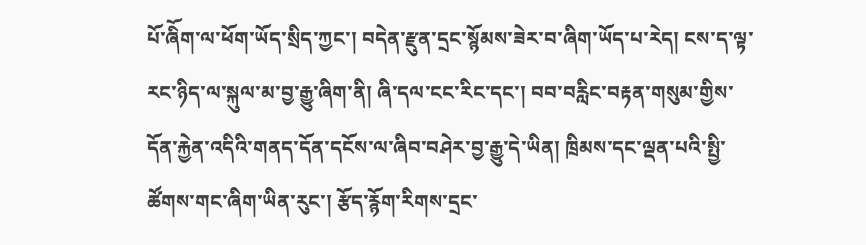པོ་ཞིོག་ལ་ཕོག་ཡོད་སྲིད་ཀྱང་། བདེན་རྫུན་དྲང་སྙོམས་ཟེར་བ་ཞིག་ཡོད་པ་རེད། ངས་ད་ལྟ་རང་ཉིད་ལ་སྐུལ་མ་བྱ་རྒྱུ་ཞིག་ནི། ཞི་དལ་ངང་རིང་དང་། བབ་བརླིང་བརྟན་གསུམ་གྱིས་དོན་རྐྱེན་འདིའི་གནད་དོན་དངོས་ལ་ཞིབ་བཤེར་བྱ་རྒྱུ་དེ་ཡིན། ཁྲིམས་དང་ལྡན་པའི་སྤྱི་ཚོགས་གང་ཞིག་ཡིན་རུང་། རྩོད་རྙོག་རིགས་དྲང་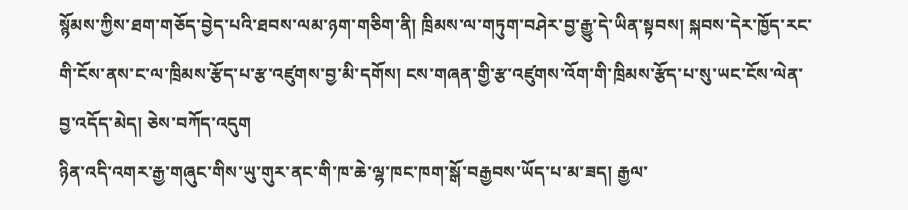སྙོམས་ཀྱིས་ཐག་གཅོད་བྱེད་པའི་ཐབས་ལམ་ཉག་གཅིག་ནི། ཁྲིམས་ལ་གཏུག་བཤེར་བྱ་རྒྱུ་དེ་ཡིན་སྟབས། སྐབས་དེར་ཁྱོད་རང་གི་ངོས་ནས་ང་ལ་ཁྲིམས་རྩོད་པ་རྩ་འཛུགས་བྱ་མི་དགོས། ངས་གཞན་གྱི་རྩ་འཛུགས་འོག་གི་ཁྲིམས་རྩོད་པ་སུ་ཡང་ངོས་ལེན་བྱ་འདོད་མེད། ཅེས་བཀོད་འདུག
ཉིན་འདི་འགར་རྒྱ་གཞུང་གིས་ཡུ་གུར་ནང་གི་ཁ་ཆེ་ལྷ་ཁང་ཁག་སྒོ་བརྒྱབས་ཡོད་པ་མ་ཟད། རྒྱལ་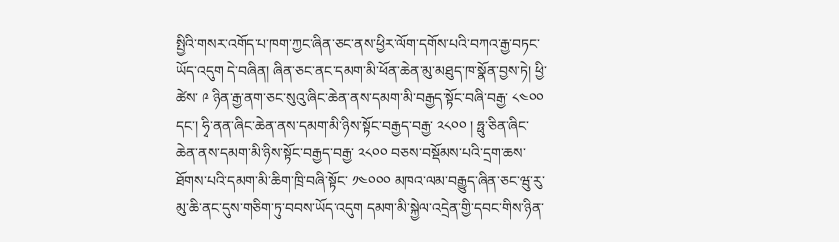སྤྱིའི་གསར་འགོད་པ་ཁག་ཀྱང་ཞིན་ཅང་ནས་ཕྱིར་ལོག་དགོས་པའི་བཀའ་རྒྱ་བཏང་ཡོད་འདུག དེ་བཞིན། ཞིན་ཅང་ནང་དམག་མི་ཕོན་ཆེན་མུ་མཐུད་ཁ་སྣོན་བྱས་ཏེ། ཕྱི་ཚེས་ ༩ ཉིན་རྒྱ་ནག་ཅང་སུའུ་ཞིང་ཆེན་ནས་དམག་མི་བརྒྱད་སྟོང་བཞི་བརྒྱ་ ༨༤༠༠ དང་། ཧྭི་ནན་ཞིང་ཆེན་ནས་དམག་མི་ཉིས་སྟོང་བརྒྱད་བརྒྱ་ ༢༨༠༠ ། ཧྥུ་ཅིན་ཞིང་ཆེན་ནས་དམག་མི་ཉིས་སྟོང་བརྒྱད་བརྒྱ་ ༢༨༠༠ བཅས་བསྡོམས་པའི་དྲག་ཆས་ཐོགས་པའི་དམག་མི་ཆིག་ཁྲི་བཞི་སྟོང་ ༡༤༠༠༠ མཁའ་ལམ་བརྒྱུད་ཞིན་ཅང་ཝུ་རུ་མུ་ཆི་ནང་དུས་གཅིག་ཏུ་བབས་ཡོད་འདུག དམག་མི་སྐྱེལ་འདྲེན་གྱི་དབང་གིས་ཉིན་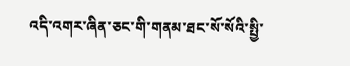འདི་འགར་ཞིན་ཅང་གི་གནམ་ཐང་སོ་སོའི་སྤྱི་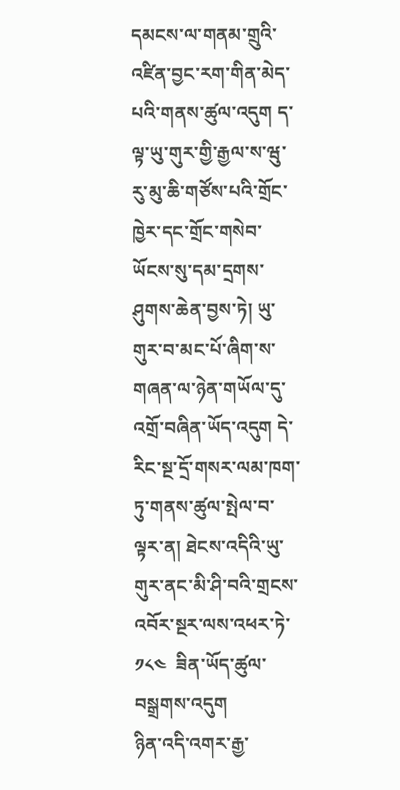དམངས་ལ་གནམ་གྲུའི་འཛིན་བྱང་རག་གིན་མེད་པའི་གནས་ཚུལ་འདུག ད་ལྟ་ཡུ་གུར་གྱི་རྒྱལ་ས་ཝུ་རུ་མུ་ཆི་གཙོས་པའི་གྲོང་ཁྱེར་དང་གྲོང་གསེབ་ཡོངས་སུ་དམ་དྲགས་ཤུགས་ཆེན་བྱས་ཏེ། ཡུ་གུར་བ་མང་པོ་ཞིག་ས་གཞན་ལ་ཉེན་གཡོལ་དུ་འགྲོ་བཞིན་ཡོད་འདུག དེ་རིང་སྔ་དྲོ་གསར་ལམ་ཁག་ཏུ་གནས་ཚུལ་སྤེལ་བ་ལྟར་ན། ཐེངས་འདིའི་ཡུ་གུར་ནང་མི་ཤི་བའི་གྲངས་འབོར་སྔར་ལས་འཕར་ཏེ་ ༡༨༤  ཟིན་ཡོད་ཚུལ་བསྒྲགས་འདུག
ཉིན་འདི་འགར་རྒྱ་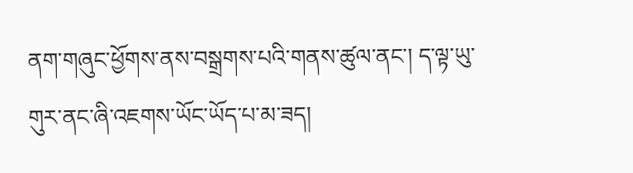ནག་གཞུང་ཕྱོགས་ནས་བསྒྲགས་པའི་གནས་ཚུལ་ནང་། ད་ལྟ་ཡུ་གུར་ནང་ཞི་འཇགས་ཡོང་ཡོད་པ་མ་ཟད།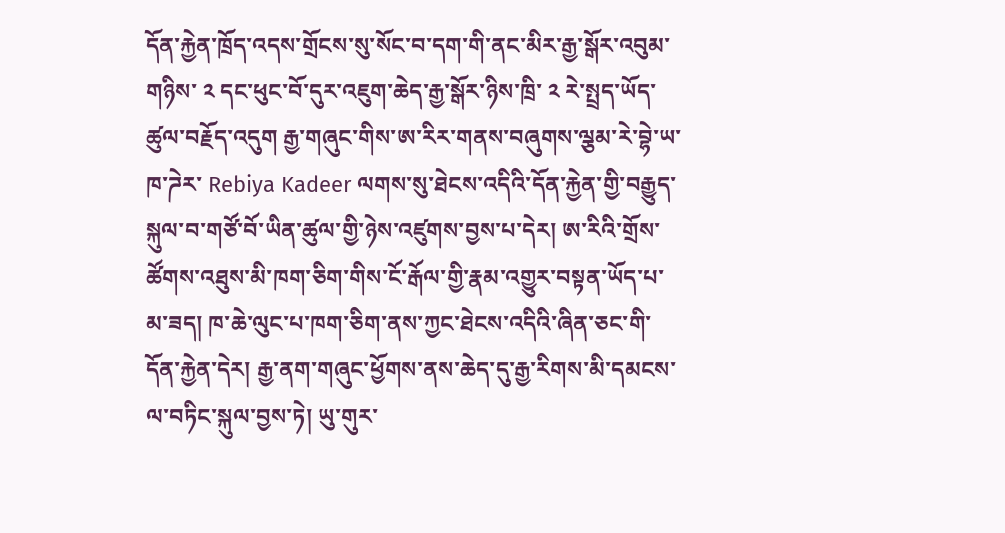དོན་རྐྱེན་ཁྲོད་འདས་གྲོངས་སུ་སོང་བ་དག་གི་ནང་མིར་རྒྱ་སྒོར་འབུམ་གཉིས་ ༢ དང་ཕུང་བོ་དུར་འཇུག་ཆེད་རྒྱ་སྒོར་ཉིས་ཁྲི་ ༢ རེ་སྤྲད་ཡོད་ཚུལ་བརྗོད་འདུག རྒྱ་གཞུང་གིས་ཨ་རིར་གནས་བཞུགས་ལྕམ་རེ་བྷེ་ཡ་ཁ་ཌེར་ Rebiya Kadeer ལགས་སུ་ཐེངས་འདིའི་དོན་རྐྱེན་གྱི་བརྒྱུད་སྐུལ་བ་གཙོ་བོ་ཡིན་ཚུལ་གྱི་ཉེས་འཛུགས་བྱས་པ་དེར། ཨ་རིའི་གྲོས་ཚོགས་འཐུས་མི་ཁག་ཅིག་གིས་ངོ་རྒོལ་གྱི་རྣམ་འགྱུར་བསྟན་ཡོད་པ་མ་ཟད། ཁ་ཆེ་ལུང་པ་ཁག་ཅིག་ནས་ཀྱང་ཐེངས་འདིའི་ཞིན་ཅང་གི་དོན་རྐྱེན་དེར། རྒྱ་ནག་གཞུང་ཕྱོགས་ནས་ཆེད་དུ་རྒྱ་རིགས་མི་དམངས་ལ་བཏིང་སྐུལ་བྱས་ཏེ། ཡུ་གུར་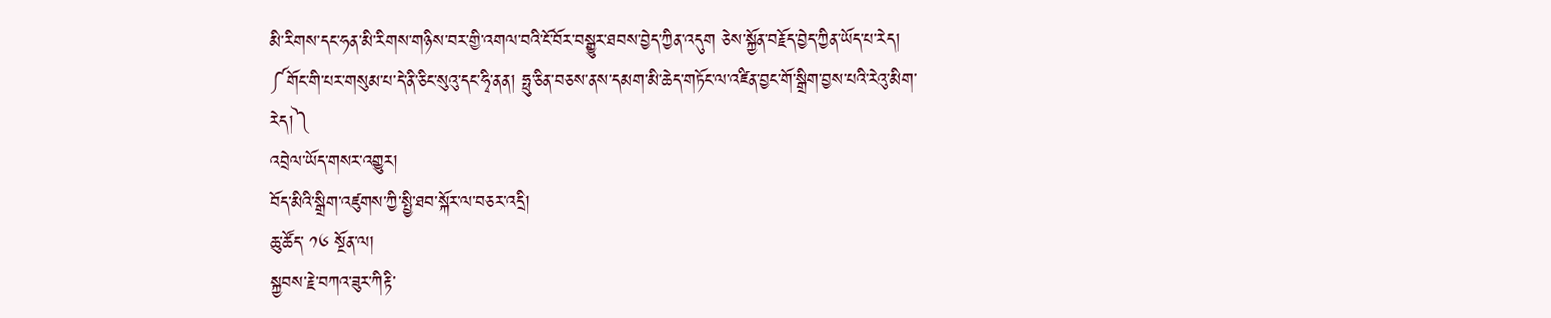མི་རིགས་དང་ཧན་མི་རིགས་གཉིས་བར་གྱི་འགལ་བའི་ངོ་བོར་བསྒྱུར་ཐབས་བྱེད་ཀྱིན་འདུག ཅེས་སྐྱོན་བརྗོད་བྱེད་ཀྱིན་ཡོད་པ་རེད།
༼གོང་གི་པར་གསུམ་པ་དེ་ནི་ཅིང་སུའུ་དང་ཧྭི་ནན། ཧྥུ་ཅིན་བཅས་ནས་དམག་མི་ཆེད་གཏོང་ལ་འཛིན་བྱང་གོ་སྒྲིག་བྱས་པའི་རེའུ་མིག་རེད།༽
འབྲེལ་ཡོད་གསར་འགྱུར།
བོད་མིའི་སྒྲིག་འཛུགས་ཀྱི་སྤྱི་ཐབ་སྐོར་ལ་བཅར་འདྲི།
ཆུ་ཚོད་ ༡༦ སྔོན་ལ།
སྐྱབས་རྗེ་བཀའ་ཟུར་ཀིརྟི་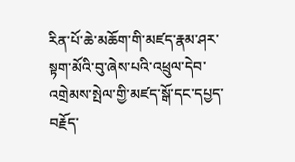རིན་པོ་ཆེ་མཆོག་གི་མཛད་རྣམ་ཤར་སྟག་མོའི་བུ་ཞེས་པའི་འཕྲུལ་དེབ་འགྲེམས་སྤེལ་གྱི་མཛད་སྒོ་དང་དཔྱད་བརྗོད་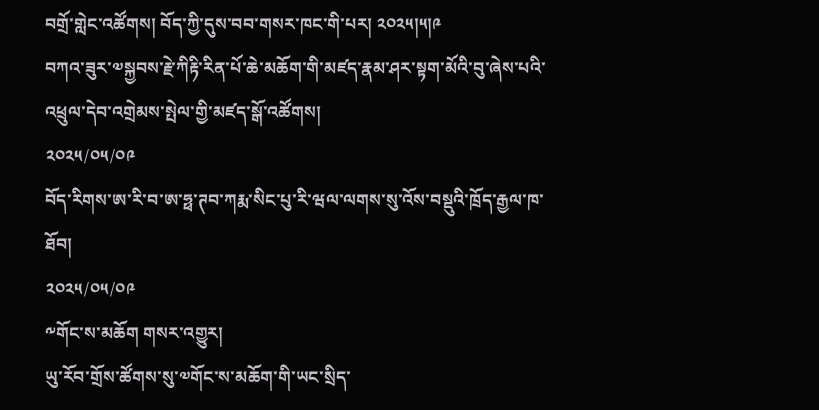བགྲོ་གླེང་འཚོགས། བོད་ཀྱི་དུས་བབ་གསར་ཁང་གི་པར། ༢༠༢༥།༥།༩
བཀའ་ཟུར་༧སྐྱབས་རྗེ་ཀིརྟི་རིན་པོ་ཆེ་མཆོག་གི་མཛད་རྣམ་ཤར་སྟག་མོའི་བུ་ཞེས་པའི་འཕྲུལ་དེབ་འགྲེམས་སྤེལ་གྱི་མཛད་སྒོ་འཚོགས།
༢༠༢༥/༠༥/༠༩
བོད་རིགས་ཨ་རི་བ་ཨ་ཧྥ་ཊབ་ཀརྨ་སིང་པུ་རི་ཝལ་ལགས་སུ་འོས་བསྡུའི་ཁྲོད་རྒྱལ་ཁ་ཐོབ།
༢༠༢༥/༠༥/༠༩
༸གོང་ས་མཆོག གསར་འགྱུར།
ཡུ་རོབ་གྲོས་ཚོགས་སུ་༧གོང་ས་མཆོག་གི་ཡང་སྲིད་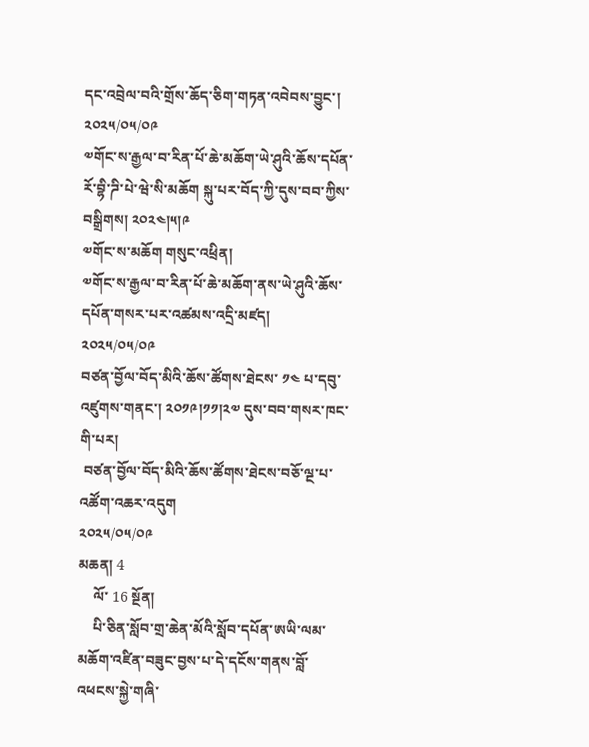དང་འབྲེལ་བའི་གྲོས་ཆོད་ཅིག་གཏན་འབེབས་བྱུང་།
༢༠༢༥/༠༥/༠༩
༧གོང་ས་རྒྱལ་བ་རིན་པོ་ཆེ་མཆོག་ཡེ་ཤུའི་ཆོས་དཔོན་རོ་བྷི་ཌི་པེ་ཝེ་སི་མཆོག སྐུ་པར་བོད་ཀྱི་དུས་བབ་ཀྱིས་བསྒྲིགས། ༢༠༢༤།༥།༩
༧གོང་ས་མཆོག གསུང་འཕྲིན།
༧གོང་ས་རྒྱལ་བ་རིན་པོ་ཆེ་མཆོག་ནས་ཡེ་ཤུའི་ཆོས་དཔོན་གསར་པར་འཚམས་འདྲི་མཛད།
༢༠༢༥/༠༥/༠༩
བཙན་བྱོལ་བོད་མིའི་ཆོས་ཚོགས་ཐེངས་ ༡༤ པ་དབུ་འཛུགས་གནང་། ༢༠༡༩།༡༡།༢༧ དུས་བབ་གསར་ཁང་གི་པར།
 བཙན་བྱོལ་བོད་མིའི་ཆོས་ཚོགས་ཐེངས་བཅོ་ལྔ་པ་འཚོག་འཆར་འདུག
༢༠༢༥/༠༥/༠༩
མཆན། 4
    ལོ་ 16 སྔོན།
    པི་ཅིན་སློབ་གྲ་ཆེན་མོའི་སློབ་དཔོན་ཨཡི་ལམ་མཆོག་འཛིན་བཟུང་བྱས་པ་དེ་དངོས་གནས་བློ་འཕངས་སྐྱེ་གཞི་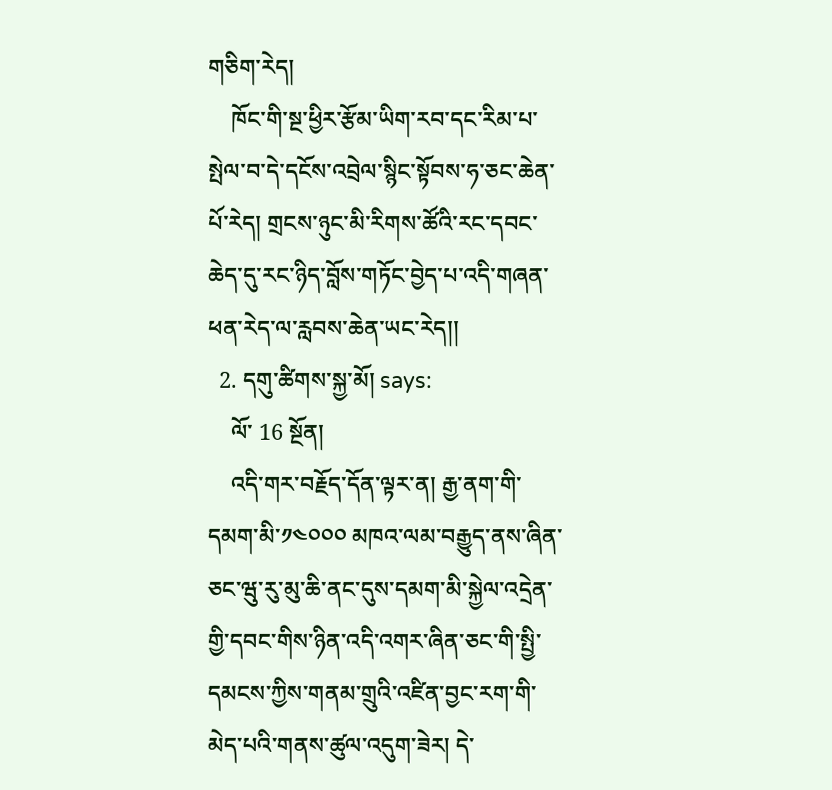གཅིག་རེད།
    ཁོང་གི་སྔ་ཕྱིར་རྩོམ་ཡིག་རབ་དང་རིམ་པ་སྤེལ་བ་དེ་དངོས་འབྲེལ་སྙིང་སྟོབས་ཧ་ཅང་ཆེན་པོ་རེད། གྲངས་ཉུང་མི་རིགས་ཚོའི་རང་དབང་ཆེད་དུ་རང་ཉིད་བློས་གཏོང་བྱེད་པ་འདི་གཞན་ཕན་རེད་ལ་རླབས་ཆེན་ཡང་རེད།།
  2. དགུ་ཚིགས་སྐྱ་མོ། says:
    ལོ་ 16 སྔོན།
    འདི་གར་བརྗོད་དོན་ལྟར་ན། རྒྱ་ནག་གི་དམག་མི་༡༤༠༠༠ མཁའ་ལམ་བརྒྱུད་ནས་ཞིན་ཅང་ཝུ་རུ་མུ་ཆི་ནང་དུས་དམག་མི་སྐྱེལ་འདྲེན་གྱི་དབང་གིས་ཉིན་འདི་འགར་ཞིན་ཅང་གི་སྤྱི་དམངས་ཀྱིས་གནམ་གྲུའི་འཛིན་བྱང་རག་གི་མེད་པའི་གནས་ཚུལ་འདུག་ཟེར། དེ་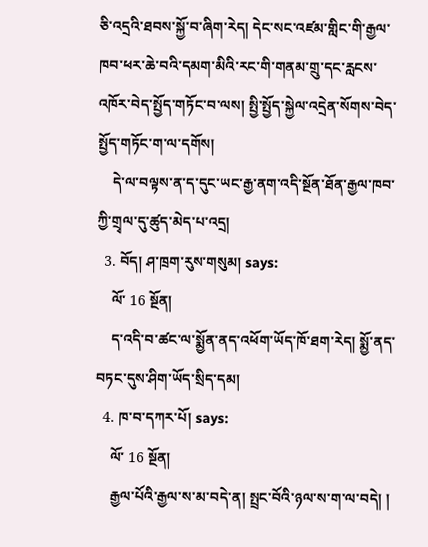ཅི་འདྲའི་ཐབས་སྐྱོ་བ་ཞིག་རེད། དེང་སང་འཛམ་གླིང་གི་རྒྱལ་ཁབ་ཕར་ཆེ་བའི་དམག་མིའི་རང་གི་གནམ་གྲུ་དང་རླངས་འཁོར་བེད་སྤྱོད་གཏོང་བ་ལས། སྤྱི་སྤྱོད་སྐྱེལ་འདྲེན་སོགས་བེད་སྤྱོད་གཏོང་ག་ལ་དགོས།
    དེ་ལ་བལྟས་ན་ད་དུང་ཡང་རྒྱ་ནག་འདི་སྔོན་ཐོན་རྒྱལ་ཁབ་ཀྱི་གྲྭལ་དུ་ཚུད་མེད་པ་འདྲ།
  3. བོད། ཤ་ཁྲག་རུས་གསུམ། says:
    ལོ་ 16 སྔོན།
    ད་འདི་བ་ཚང་ལ་སྨྱོན་ནད་འཕོག་ཡོད་ཁོ་ཐག་རེད། སྨྱོ་ནད་བཏང་དུས་ཤིག་ཡོད་སྲིད་དམ།
  4. ཁ་བ་དཀར་པོ། says:
    ལོ་ 16 སྔོན།
    རྒྱལ་པོའི་རྒྱལ་ས་མ་བདེ་ན། སྤྲང་བོའི་ཉལ་ས་ག་ལ་བདེ། །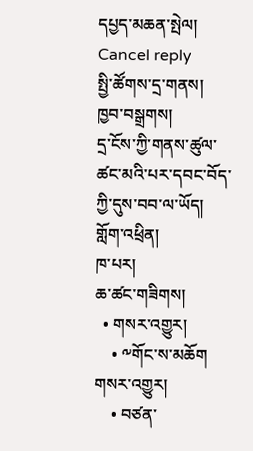དཔྱད་མཆན་སྤེལ། Cancel reply
སྤྱི་ཚོགས་དྲ་གནས།
ཁྱབ་བསྒྲགས།
དྲ་ངོས་ཀྱི་གནས་ཚུལ་ཚང་མའི་པར་དབང་བོད་ཀྱི་དུས་བབ་ལ་ཡོད།
གློག་འཕྲིན།
ཁ་པར།
ཆ་ཚང་གཟིགས།
  • གསར་འགྱུར།
    • ༸གོང་ས་མཆོག གསར་འགྱུར།
    • བཙན་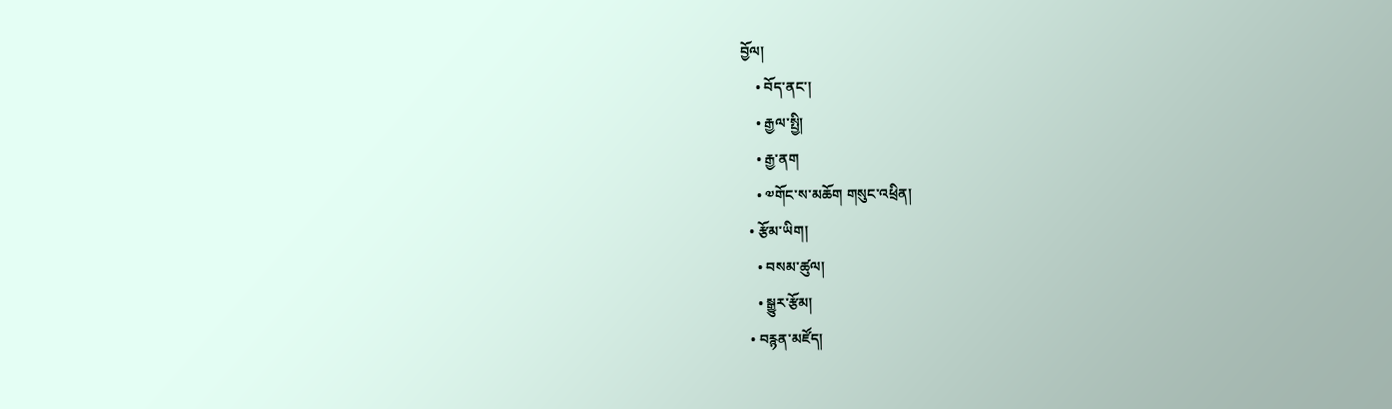བྱོལ།
    • བོད་ནང་།
    • རྒྱལ་སྤྱི།
    • རྒྱ་ནག
    • ༧གོང་ས་མཆོག གསུང་འཕྲིན།
  • རྩོམ་ཡིག།
    • བསམ་ཚུལ།
    • སྒྱུར་རྩོམ།
  • བརྙན་མཛོད།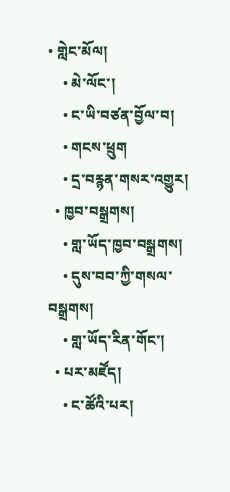• གླེང་མོལ།
    • མེ་ལོང་།
    • ང་ཡི་བཙན་བྱོལ་བ།
    • གངས་ཕྲུག
    • དྲ་བརྙན་གསར་འགྱུར།
  • ཁྱབ་བསྒྲགས།
    • གླ་ཡོད་ཁྱབ་བསྒྲགས།
    • དུས་བབ་ཀྱི་གསལ་བསྒྲགས།
    • གླ་ཡོད་རིན་གོང་།
  • པར་མཛོད།
    • ང་ཚོའི་པར།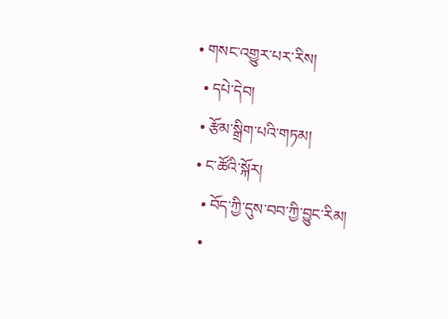• གསང་འགྱུར་པར་རིས།
  • དཔེ་དེབ།
  • རྩོམ་སྒྲིག་པའི་གཏམ།
  • ང་ཚོའི་སྐོར།
    • བོད་ཀྱི་དུས་བབ་ཀྱི་བྱུང་རིམ།
    •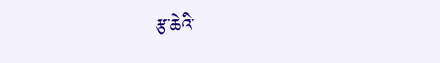རྩ་ཆེའི་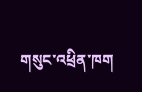གསུང་འཕྲིན་ཁག